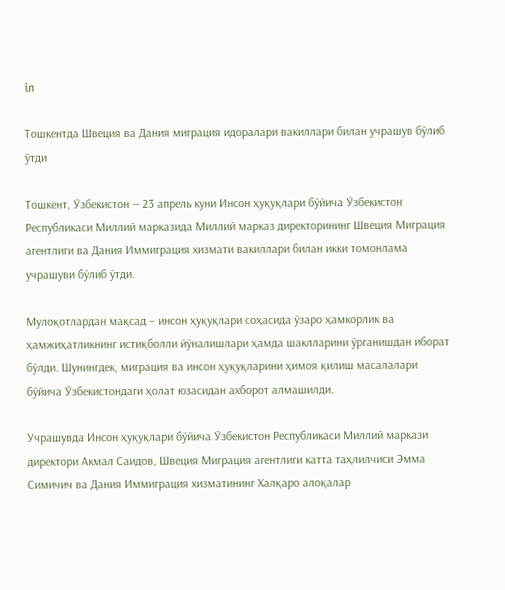in

Тошкентда Швеция ва Дания миграция идоралари вакиллари билан учрашув бўлиб ўтди

Тошкент, Ўзбекистон — 23 апрель куни Инсон ҳуқуқлари бўйича Ўзбекистон Республикаси Миллий марказида Миллий марказ директорининг Швеция Миграция агентлиги ва Дания Иммиграция хизмати вакиллари билан икки томонлама учрашуви бўлиб ўтди.

Мулоқотлардан мақсад – инсон ҳуқуқлари соҳасида ўзаро ҳамкорлик ва ҳамжиҳатликнинг истиқболли йўналишлари ҳамда шаклларини ўрганишдан иборат бўлди. Шунингдек, миграция ва инсон ҳуқуқларини ҳимоя қилиш масалалари бўйича Ўзбекистондаги ҳолат юзасидан ахборот алмашилди.

Учрашувда Инсон ҳуқуқлари бўйича Ўзбекистон Республикаси Миллий маркази директори Акмал Саидов, Швеция Миграция агентлиги катта таҳлилчиси Эмма Симичич ва Дания Иммиграция хизматининг Халқаро алоқалар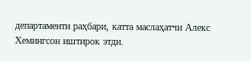департаменти раҳбари, катта маслаҳатчи Алекс Хемингсон иштирок этди.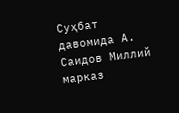Суҳбат давомида А. Саидов Миллий марказ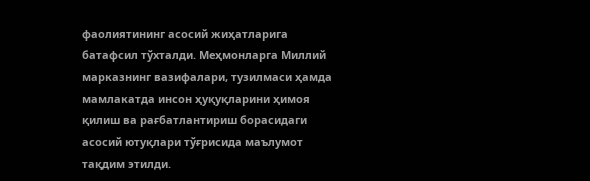фаолиятининг асосий жиҳатларига батафсил тўхталди. Меҳмонларга Миллий марказнинг вазифалари, тузилмаси ҳамда мамлакатда инсон ҳуқуқларини ҳимоя қилиш ва рағбатлантириш борасидаги асосий ютуқлари тўғрисида маълумот тақдим этилди.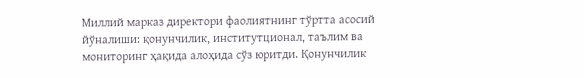Миллий марказ директори фаолиятнинг тўртта асосий йўналиши: қонунчилик, институтционал, таълим ва мониторинг ҳақида алоҳида сўз юритди. Қонунчилик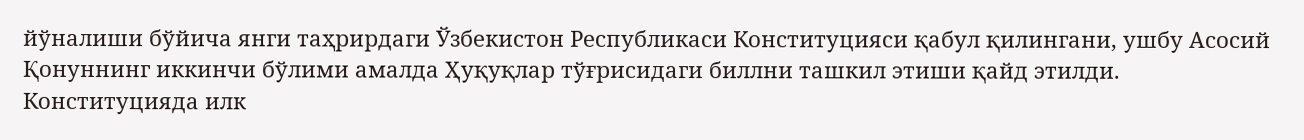йўналиши бўйича янги таҳрирдаги Ўзбекистон Республикаси Конституцияси қабул қилингани, ушбу Асосий Қонуннинг иккинчи бўлими амалда Ҳуқуқлар тўғрисидаги биллни ташкил этиши қайд этилди. Конституцияда илк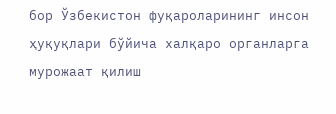бор Ўзбекистон фуқароларининг инсон ҳуқуқлари бўйича халқаро органларга мурожаат қилиш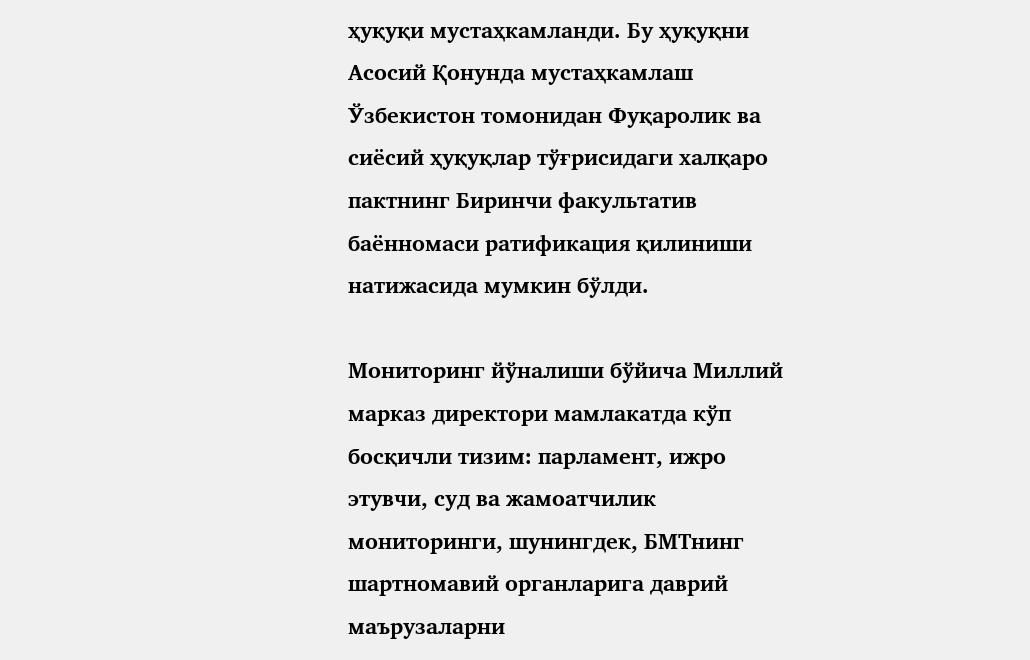ҳуқуқи мустаҳкамланди. Бу ҳуқуқни Асосий Қонунда мустаҳкамлаш Ўзбекистон томонидан Фуқаролик ва сиёсий ҳуқуқлар тўғрисидаги халқаро пактнинг Биринчи факультатив баённомаси ратификация қилиниши натижасида мумкин бўлди.

Мониторинг йўналиши бўйича Миллий марказ директори мамлакатда кўп босқичли тизим: парламент, ижро этувчи, суд ва жамоатчилик мониторинги, шунингдек, БМТнинг шартномавий органларига даврий маърузаларни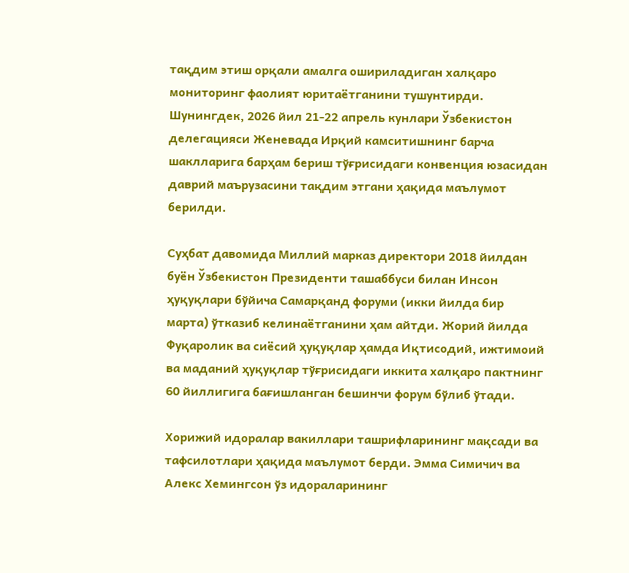тақдим этиш орқали амалга ошириладиган халқаро мониторинг фаолият юритаётганини тушунтирди. Шунингдек, 2026 йил 21-22 апрель кунлари Ўзбекистон делегацияси Женевада Ирқий камситишнинг барча шаклларига барҳам бериш тўғрисидаги конвенция юзасидан даврий маърузасини тақдим этгани ҳақида маълумот берилди.

Суҳбат давомида Миллий марказ директори 2018 йилдан буён Ўзбекистон Президенти ташаббуси билан Инсон ҳуқуқлари бўйича Самарқанд форуми (икки йилда бир марта) ўтказиб келинаётганини ҳам айтди. Жорий йилда Фуқаролик ва сиёсий ҳуқуқлар ҳамда Иқтисодий, ижтимоий ва маданий ҳуқуқлар тўғрисидаги иккита халқаро пактнинг 60 йиллигига бағишланган бешинчи форум бўлиб ўтади.

Хорижий идоралар вакиллари ташрифларининг мақсади ва тафсилотлари ҳақида маълумот берди. Эмма Симичич ва Алекс Хемингсон ўз идораларининг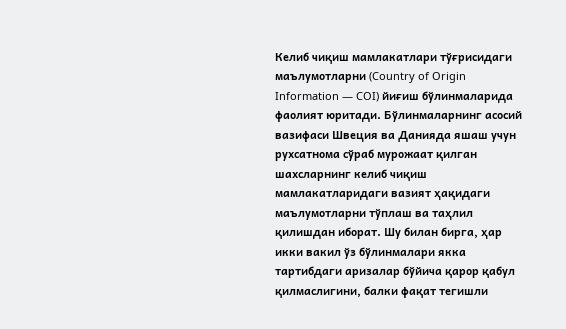Келиб чиқиш мамлакатлари тўғрисидаги маълумотларни (Country of Origin Information — COI) йиғиш бўлинмаларида фаолият юритади. Бўлинмаларнинг асосий вазифаси Швеция ва Данияда яшаш учун рухсатнома сўраб мурожаат қилган шахсларнинг келиб чиқиш мамлакатларидаги вазият ҳақидаги маълумотларни тўплаш ва таҳлил қилишдан иборат. Шу билан бирга, ҳар икки вакил ўз бўлинмалари якка тартибдаги аризалар бўйича қарор қабул қилмаслигини, балки фақат тегишли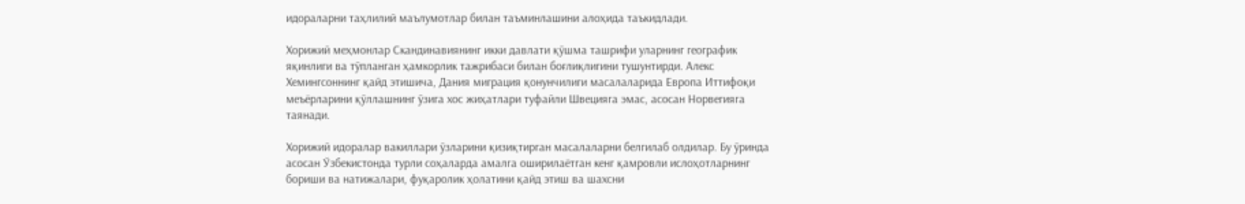идораларни таҳлилий маълумотлар билан таъминлашини алоҳида таъкидлади.

Хорижий меҳмонлар Скандинавиянинг икки давлати қўшма ташрифи уларнинг географик яқинлиги ва тўпланган ҳамкорлик тажрибаси билан боғлиқлигини тушунтирди. Алекс Хемингсоннинг қайд этишича, Дания миграция қонунчилиги масалаларида Европа Иттифоқи меъёрларини қўллашнинг ўзига хос жиҳатлари туфайли Швецияга эмас, асосан Норвегияга таянади.

Хорижий идоралар вакиллари ўзларини қизиқтирган масалаларни белгилаб олдилар. Бу ўринда асосан Ўзбекистонда турли соҳаларда амалга оширилаётган кенг қамровли ислоҳотларнинг бориши ва натижалари, фуқаролик ҳолатини қайд этиш ва шахсни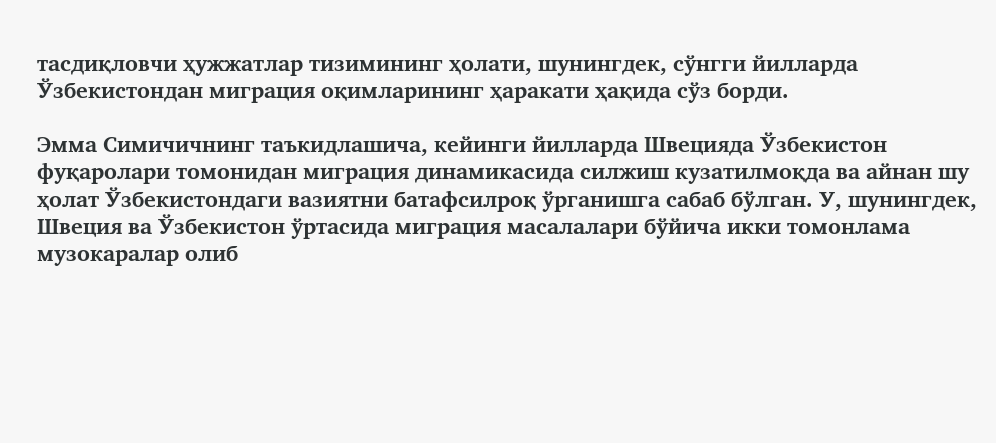тасдиқловчи ҳужжатлар тизимининг ҳолати, шунингдек, сўнгги йилларда Ўзбекистондан миграция оқимларининг ҳаракати ҳақида сўз борди.

Эмма Симичичнинг таъкидлашича, кейинги йилларда Швецияда Ўзбекистон фуқаролари томонидан миграция динамикасида силжиш кузатилмоқда ва айнан шу ҳолат Ўзбекистондаги вазиятни батафсилроқ ўрганишга сабаб бўлган. У, шунингдек, Швеция ва Ўзбекистон ўртасида миграция масалалари бўйича икки томонлама музокаралар олиб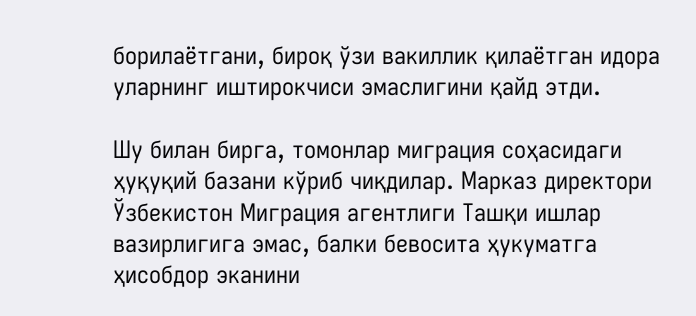борилаётгани, бироқ ўзи вакиллик қилаётган идора уларнинг иштирокчиси эмаслигини қайд этди.

Шу билан бирга, томонлар миграция соҳасидаги ҳуқуқий базани кўриб чиқдилар. Марказ директори Ўзбекистон Миграция агентлиги Ташқи ишлар вазирлигига эмас, балки бевосита ҳукуматга ҳисобдор эканини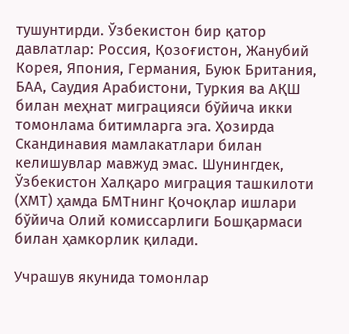тушунтирди. Ўзбекистон бир қатор давлатлар: Россия, Қозоғистон, Жанубий Корея, Япония, Германия, Буюк Британия, БАА, Саудия Арабистони, Туркия ва АҚШ билан меҳнат миграцияси бўйича икки томонлама битимларга эга. Ҳозирда Скандинавия мамлакатлари билан келишувлар мавжуд эмас. Шунингдек, Ўзбекистон Халқаро миграция ташкилоти (ХМТ) ҳамда БМТнинг Қочоқлар ишлари бўйича Олий комиссарлиги Бошқармаси билан ҳамкорлик қилади.

Учрашув якунида томонлар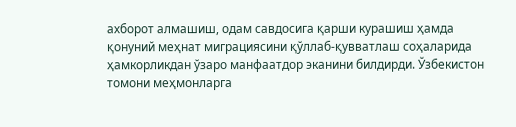ахборот алмашиш, одам савдосига қарши курашиш ҳамда қонуний меҳнат миграциясини қўллаб-қувватлаш соҳаларида ҳамкорликдан ўзаро манфаатдор эканини билдирди. Ўзбекистон томони меҳмонларга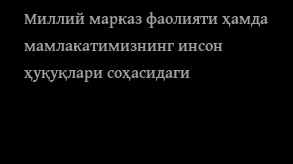Миллий марказ фаолияти ҳамда мамлакатимизнинг инсон ҳуқуқлари соҳасидаги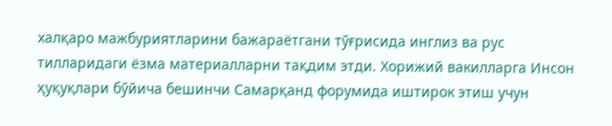халқаро мажбуриятларини бажараётгани тўғрисида инглиз ва рус тилларидаги ёзма материалларни тақдим этди. Хорижий вакилларга Инсон ҳуқуқлари бўйича бешинчи Самарқанд форумида иштирок этиш учун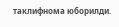таклифнома юборилди.